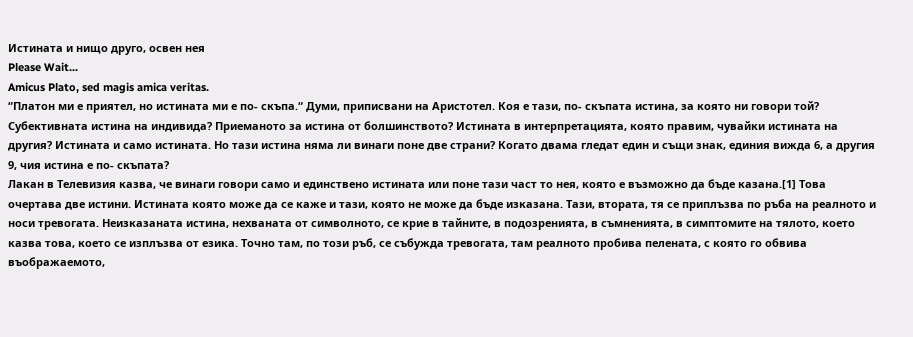Истината и нищо друго, освен нея
Please Wait...
Amicus Plato, sed magis amica veritas.
“Платон ми е приятел, но истината ми е по- скъпа.“ Думи, приписвани на Аристотел. Коя е тази, по- скъпата истина, за която ни говори той? Субективната истина на индивида? Приеманото за истина от болшинството? Истината в интерпретацията, която правим, чувайки истината на другия? Истината и само истината. Но тази истина няма ли винаги поне две страни? Когато двама гледат един и същи знак, единия вижда 6, а другия 9, чия истина е по- скъпата?
Лакан в Телевизия казва, че винаги говори само и единствено истината или поне тази част то нея, която е възможно да бъде казана.[1] Това очертава две истини. Истината която може да се каже и тази, която не може да бъде изказана. Тази, втората, тя се приплъзва по ръба на реалното и носи тревогата. Неизказаната истина, нехваната от символното, се крие в тайните, в подозренията, в съмненията, в симптомите на тялото, което казва това, което се изплъзва от езика. Точно там, по този ръб, се събужда тревогата, там реалното пробива пелената, с която го обвива въображаемото,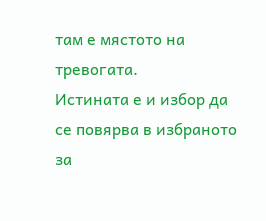там е мястото на тревогата.
Истината е и избор да се повярва в избраното за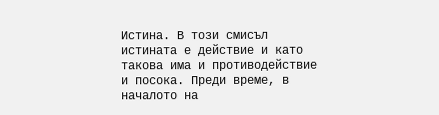Истина. В този смисъл истината е действие и като такова има и противодействие и посока. Преди време, в началото на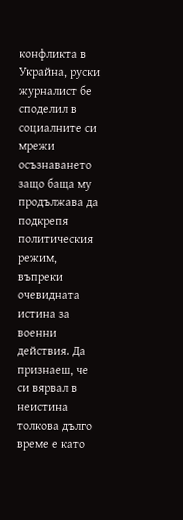конфликта в Украйна, руски журналист бе споделил в социалните си мрежи осъзнаването защо баща му продължава да подкрепя политическия режим, въпреки очевидната истина за военни действия. Да признаеш, че си вярвал в неистина толкова дълго време е като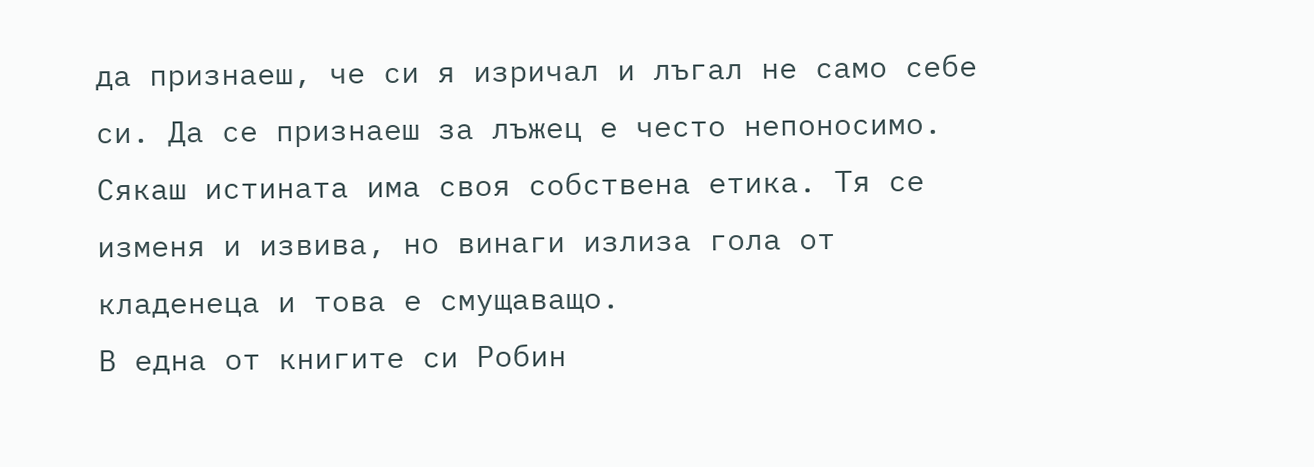да признаеш, че си я изричал и лъгал не само себе си. Да се признаеш за лъжец е често непоносимо. Сякаш истината има своя собствена етика. Тя се изменя и извива, но винаги излиза гола от кладенеца и това е смущаващо.
В една от книгите си Робин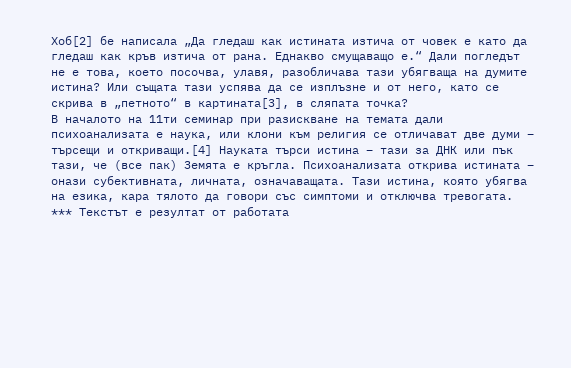Хоб[2] бе написала „Да гледаш как истината изтича от човек е като да гледаш как кръв изтича от рана. Еднакво смущаващо е.“ Дали погледът не е това, което посочва, улавя, разобличава тази убягваща на думите истина? Или същата тази успява да се изплъзне и от него, като се скрива в „петното“ в картината[3], в сляпата точка?
В началото на 11ти семинар при разискване на темата дали психоанализата е наука, или клони към религия се отличават две думи – търсещи и откриващи.[4] Науката търси истина – тази за ДНК или пък тази, че (все пак) Земята е кръгла. Психоанализата открива истината – онази субективната, личната, означаващата. Тази истина, която убягва на езика, кара тялото да говори със симптоми и отключва тревогата.
*** Текстът е резултат от работата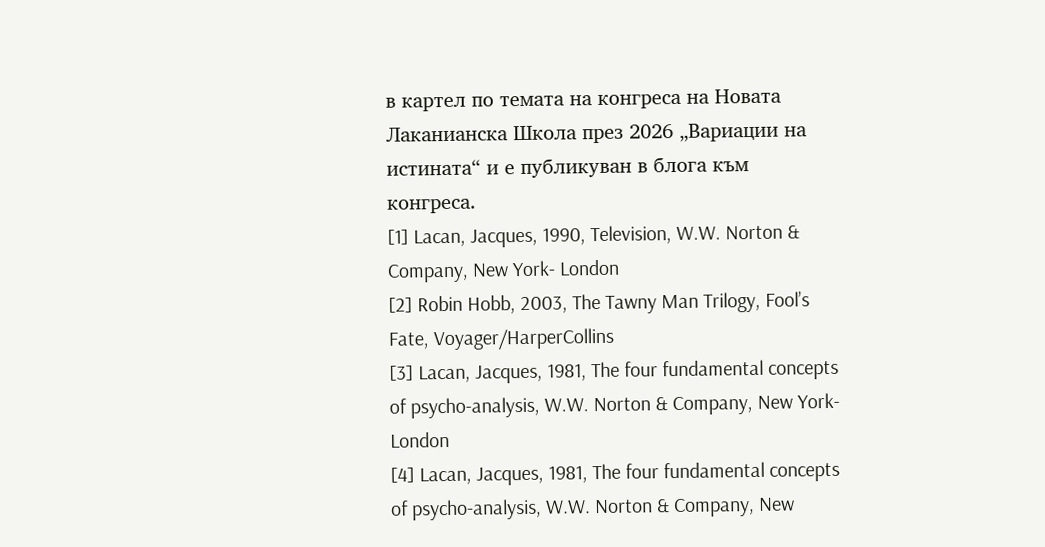в картел по темата на конгреса на Новата Лаканианска Школа през 2026 „Вариации на истината“ и е публикуван в блога към конгреса.
[1] Lacan, Jacques, 1990, Television, W.W. Norton & Company, New York- London
[2] Robin Hobb, 2003, The Tawny Man Trilogy, Fool’s Fate, Voyager/HarperCollins
[3] Lacan, Jacques, 1981, The four fundamental concepts of psycho-analysis, W.W. Norton & Company, New York- London
[4] Lacan, Jacques, 1981, The four fundamental concepts of psycho-analysis, W.W. Norton & Company, New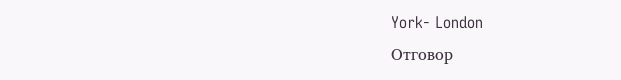York- London
Отговор